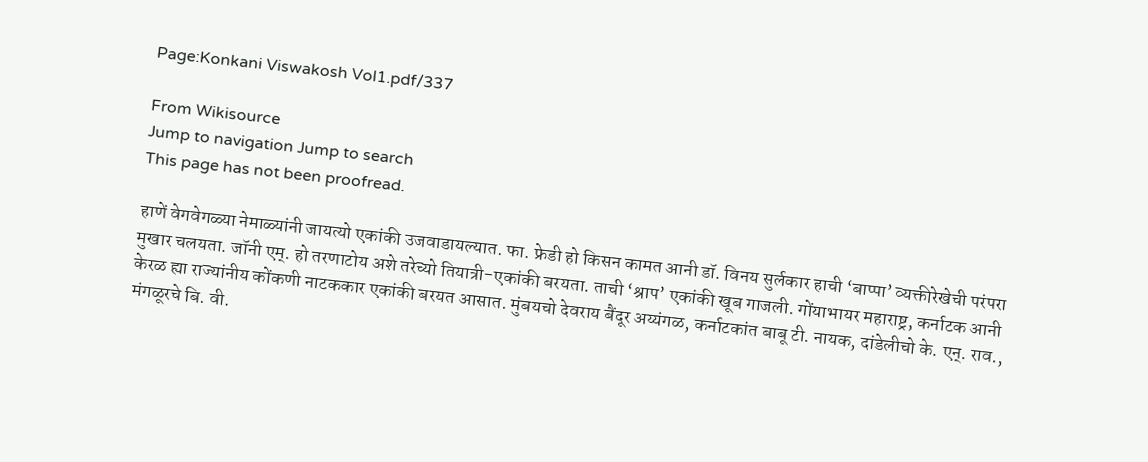Page:Konkani Viswakosh Vol1.pdf/337

From Wikisource
Jump to navigation Jump to search
This page has not been proofread.

हाणें वेगवेगळ्या नेमाळ्यांनी जायत्यो एकांकी उजवाडायल्यात. फा. फ्रेडी हो किसन कामत आनी डॉ. विनय सुर्लकार हाची ‘बाप्पा’ व्यक्तीरेखेची परंपरा मुखार चलयता. जॉनी एम्. हो तरणाटोय अशे तरेच्यो तियात्री-एकांकी बरयता. ताची ‘श्राप’ एकांकी खूब गाजली. गोंयाभायर महाराष्ट्र, कर्नाटक आनी केरळ ह्या राज्यांनीय कोंकणी नाटककार एकांकी बरयत आसात. मुंबयचो देवराय बैंदूर अय्यंगळ, कर्नाटकांत बाबू टी. नायक, दांडेलीचो के. एन्. राव., मंगळूरचे बि. वी.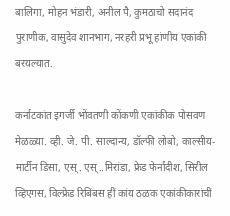बालिगा, मोहन भंडारी, अनील पै, कुमठाचो सदानंद पुराणीक, वासुदेव शानभाग, नरहरी प्रभू हांणीय एकांकी बरयल्यात.

कर्नाटकांत इगर्जी भोंवतणी कोंकणी एकांकीक पोसवण मेळळ्या. व्ही. जे. पी. साल्दान्य, डॉल्फी लोबो, काल्सीय-मार्टीन डिसा, एस्. एस्..मिरांडा, फ्रेड फेर्नांदीश, सिरील व्हिएगस, विल्फ्रेड रिबिंबस हीं कांय ठळक एकांकीकारांचीं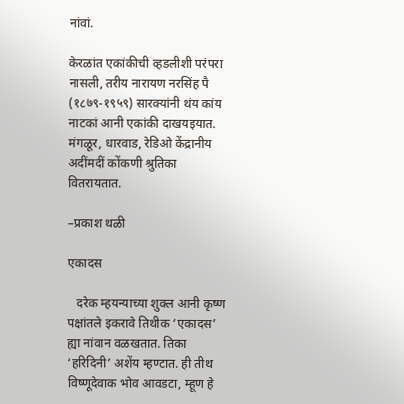नांवां.

केरळांत एकांकीची व्हडलीशी परंपरा नासली, तरीय नारायण नरसिंह पै (१८७९-१९५९) सारक्यांनी थंय कांय नाटकां आनी एकांकी दाखयइयात. मंगळूर, धारवाड, रेडिओ केंद्रानीय अदींमदीं कोंकणी श्रुतिका वितरायतात.

–प्रकाश थळी

एकादस

   दरेक म्हयन्याच्या शुक्ल आनी कृष्ण पक्षांतले इकरावे तिथीक ‘एकादस’ ह्या नांवान वळखतात. तिका ‘हरिदिनी’ अशेंय म्हण्टात. ही तीथ विष्णूदेवाक भोव आवडटा, म्हूण हे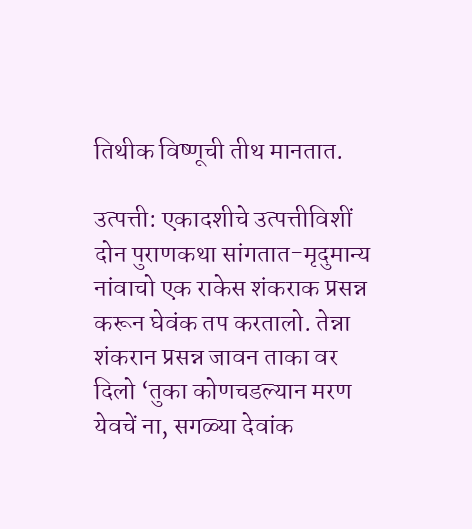तिथीक विष्णूची तीथ मानतात.

उत्पत्ती: एकादशीचे उत्पत्तीविशीं दोन पुराणकथा सांगतात-मृदुमान्य नांवाचो एक राकेस शंकराक प्रसन्न करून घेवंक तप करतालो. तेन्ना शंकरान प्रसन्न जावन ताका वर दिलो ‘तुका कोणचडल्यान मरण येवचें ना, सगळ्या देवांक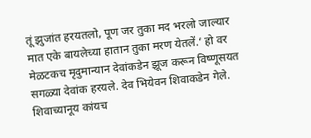तूं झुजांत हरयतलो, पूण जर तुका मद भरलो जाल्यार मात एके बायलेच्या हातान तुका मरण येतलें.’ हो वर मेळटकच मृदुमान्यान देवांकडेन झूज करून विष्णूसयत सगळ्या देवांक हरयले. देव भियेवन शिवाकडेन गेले. शिवाच्यानूय कांयच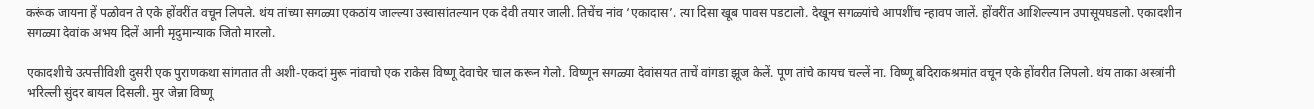करूंक जायना हें पळोवन ते एके होंवरींत वचून लिपले. थंय तांच्या सगळ्या एकठांय जाल्ल्या उस्वासांतल्यान एक देवी तयार जाली. तिचेंच नांव ‘एकादास’. त्या दिसा खूब पावस पडटालो. देखून सगळ्यांचे आपशींच न्हावप जालें. होंवरींत आशिल्ल्यान उपासूयघडलो. एकादशीन सगळ्या देवांक अभय दिलें आनी मृदुमान्याक जितो मारलो.

एकादशीचे उत्पत्तीविशी दुसरी एक पुराणकथा सांगतात ती अशी-एकदां मुरू नांवाचो एक राकेस विष्णू देवाचेर चाल करून गेलो. विष्णून सगळ्या देवांसयत ताचें वांगडा झूज केलें. पूण तांचे कायच चल्लें ना. विष्णू बदिराकश्रमांत वचून एके होंवरीत लिपलो. थंय ताका अस्त्रांनी भरिल्ली सुंदर बायल दिसली. मुर जेन्ना विष्णू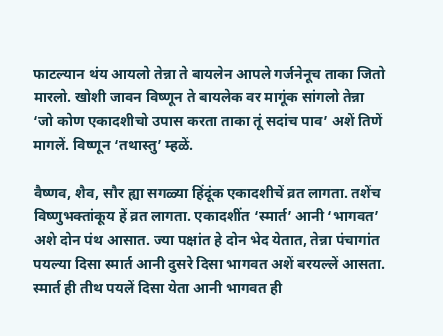फाटल्यान थंय आयलो तेन्ना ते बायलेन आपले गर्जनेनूच ताका जितो मारलो. खोशी जावन विष्णून ते बायलेक वर मागूंक सांगलो तेन्ना ‘जो कोण एकादशीचो उपास करता ताका तूं सदांच पाव’ अशें तिणें मागलें. विष्णून ‘तथास्तु’ म्हळें.

वैष्णव, शैव, सौर ह्या सगळ्या हिंदूंक एकादशीचें व्रत लागता. तशेंच विष्णुभक्तांकूय हें व्रत लागता. एकादशींत ‘स्मार्त’ आनी ‘भागवत’ अशे दोन पंथ आसात. ज्या पक्षांत हे दोन भेद येतात, तेन्ना पंचागांत पयल्या दिसा स्मार्त आनी दुसरे दिसा भागवत अशें बरयल्लें आसता. स्मार्त ही तीथ पयलें दिसा येता आनी भागवत ही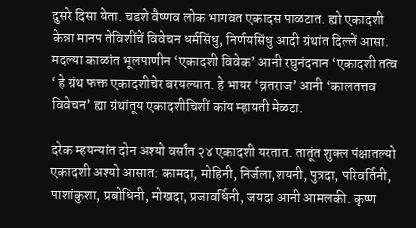दुसरे दिसा येता. चडशे वैष्णव लोक भागवत एकादस पाळटात. ह्यो एकादशी केन्ना मानप तेविशींचें विवेचन धर्मसिंधु, निर्णयसिंधु आदी ग्रंथांत दिल्लें आसा. मदल्या काळांत भूलपाणीन ‘एकादशी विवेक’ आनी रघुनंदनान ‘एकादशी तत्व ‘ हे ग्रंथ फक्त एकादशीचेर बरयल्यात. हे भायर ‘व्रतराज’ आनी ‘कालतत्तव विवेचन’ ह्या ग्रंथांतूय एकादशीचिशीं कांय म्हायती मेळटा.

दरेक म्हयन्यांत दोन अश्यो वर्सांत २४ एकादशी यरतात. तातूंत शुक्ल पंक्षातल्यो एकादशी अश्यो आसात: कामदा, मोहिनी, निर्जला,शयनी, पुत्रदा, परिवर्तिनी, पाशांकुशा, प्रबोधिनी, मोखदा, प्रजावर्धिनी, जयदा आनी आमलकी. कृष्ण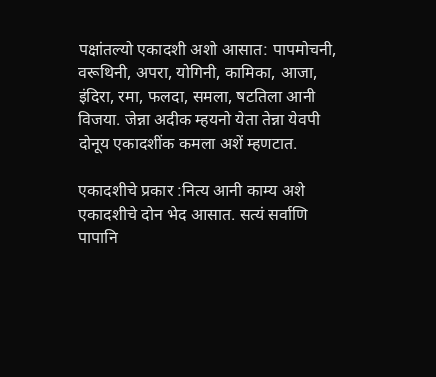पक्षांतल्यो एकादशी अशो आसात: पापमोचनी, वरूथिनी, अपरा, योगिनी, कामिका, आजा, इंदिरा, रमा, फलदा, समला, षटतिला आनी विजया. जेन्ना अदीक म्हयनो येता तेन्ना येवपी दोनूय एकादशींक कमला अशें म्हणटात.

एकादशीचे प्रकार :नित्य आनी काम्य अशे एकादशीचे दोन भेद आसात. सत्यं सर्वाणि पापानि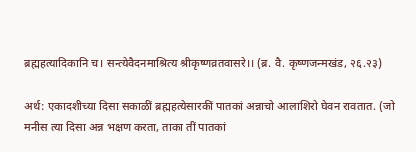ब्रह्महत्यादिकानि च। सन्त्येवैदनमाश्रित्य श्रीकृष्णव्रतवासरे।। (ब्र. वै. कृष्णजन्मखंड, २६.२३)

अर्थ: एकादशीच्या दिसा सकाळीं ब्रह्महत्येसारकीं पातकां अन्नाचो आलाशिरो घेवन रावतात. (जो मनीस त्या दिसा अन्न भक्षण करता, ताका तीं पातकां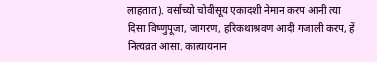लाहतात). वर्साच्यो चोवीसूय एकादशी नेमान करप आनी त्या दिसा विष्णुपूजा, जागरण, हरिकथाश्रवण आदी गजाली करप, हें नित्यव्रत आसा. कात्यायनान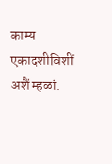काम्य एकादशीविशीं अशैं म्हळां.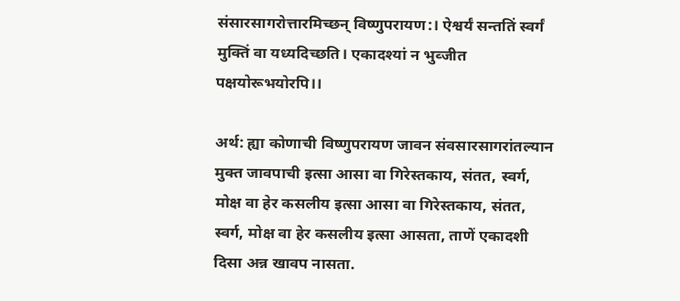संसारसागरोत्तारमिच्छन् विष्णुपरायण:। ऐश्वर्यं सन्ततिं स्वर्गं मुक्तिं वा यध्यदिच्छति। एकादश्यां न भुव्जीत पक्षयोरूभयोरपि।।

अर्थ: ह्या कोणाची विष्णुपरायण जावन संवसारसागरांतल्यान मुक्त जावपाची इत्सा आसा वा गिरेस्तकाय, संतत, स्वर्ग, मोक्ष वा हेर कसलीय इत्सा आसा वा गिरेस्तकाय, संतत, स्वर्ग, मोक्ष वा हेर कसलीय इत्सा आसता, ताणें एकादशी दिसा अन्न खावप नासता.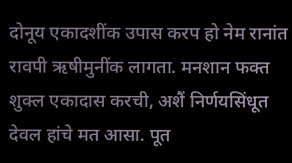दोनूय एकादशींक उपास करप हो नेम रानांत रावपी ऋषीमुनींक लागता. मनशान फक्त शुक्ल एकादास करची, अशैं निर्णयसिंधूत देवल हांचे मत आसा. पूत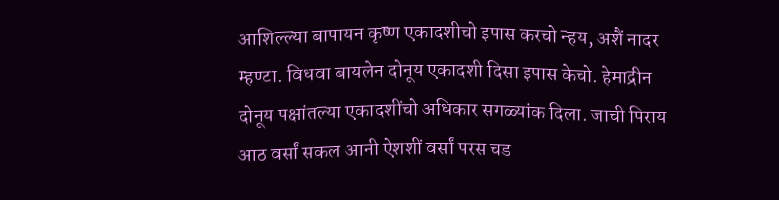आशिल्ल्या बापायन कृष्ण एकादशीचो इपास करचो न्हय, अशैं नादर म्हण्टा. विधवा बायलेन दोनूय एकादशी दिसा इपास केचो. हेमाद्रीन दोनूय पक्षांतल्या एकादशींचो अधिकार सगळ्यांक दिला. जाची पिराय आठ वर्सां सकल आनी ऐशशीं वर्सां परस चड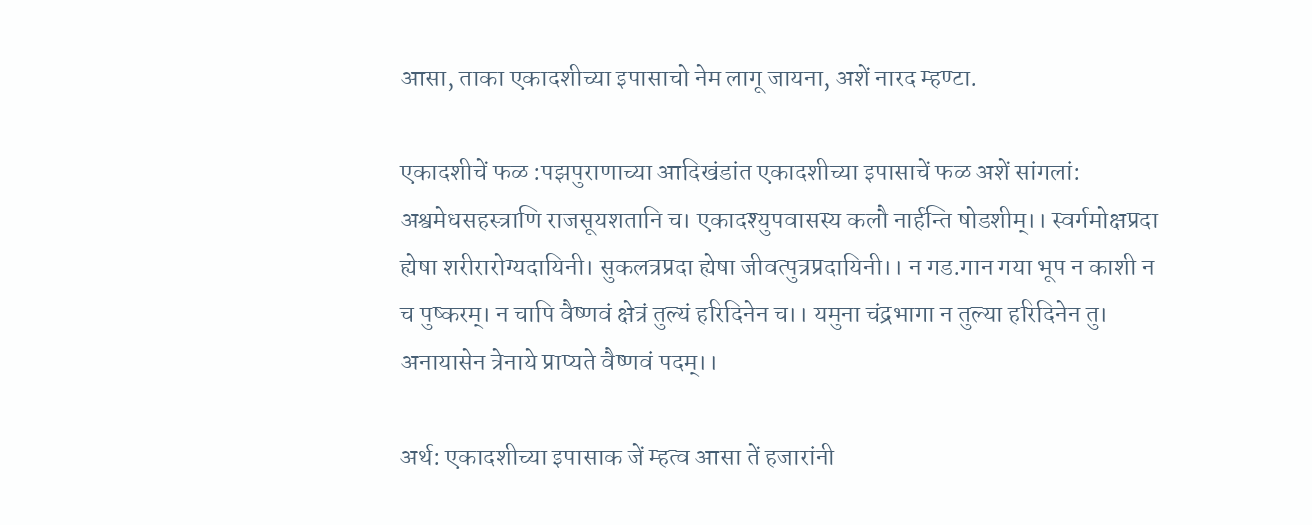आसा, ताका एकादशीच्या इपासाचो नेम लागू जायना, अशें नारद म्हण्टा.

एकादशीचें फळ :पझपुराणाच्या आदिखंडांत एकादशीच्या इपासाचें फळ अशें सांगलां: अश्वमेधसहस्त्राणि राजसूयशतानि च। एकादश्युपवासस्य कलौ नार्हन्ति षोडशीम्।। स्वर्गमोक्षप्रदा ह्येषा शरीरारोग्यदायिनी। सुकलत्रप्रदा ह्येषा जीवत्पुत्रप्रदायिनी।। न गड.गान गया भूप न काशी न च पुष्करम्। न चापि वैष्णवं क्षेत्रं तुल्यं हरिदिनेन च।। यमुना चंद्रभागा न तुल्या हरिदिनेन तु। अनायासेन त्रेनाये प्राप्यते वैष्णवं पदम्।।

अर्थ: एकादशीच्या इपासाक जें म्हत्व आसा तें हजारांनी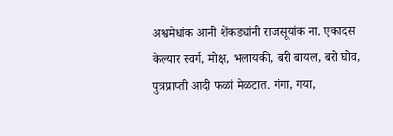अश्वमेधांक आनी शेंकड्यांनी राजसूयांक ना. एकादस केल्यार स्वर्ग, मोक्ष, भलायकी, बरी बायल, बरो घोव, पुत्रप्राप्ती आदी फळां मेळटात. गंगा, गया,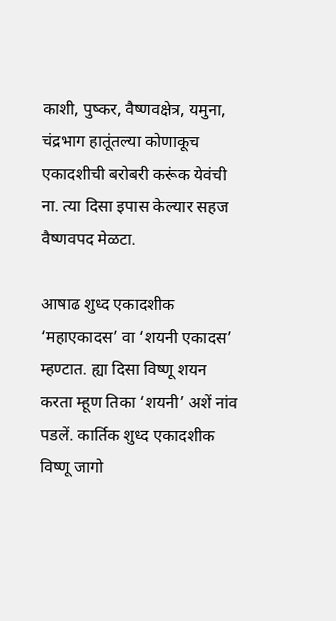काशी, पुष्कर, वैष्णवक्षेत्र, यमुना, चंद्रभाग हातूंतल्या कोणाकूच एकादशीची बरोबरी करूंक येवंची ना. त्या दिसा इपास केल्यार सहज वैष्णवपद मेळटा.

आषाढ शुध्द एकादशीक ‘महाएकादस’ वा ‘शयनी एकादस’ म्हण्टात. ह्या दिसा विष्णू शयन करता म्हूण तिका ‘शयनी’ अशें नांव पडलें. कार्तिक शुध्द एकादशीक विष्णू जागो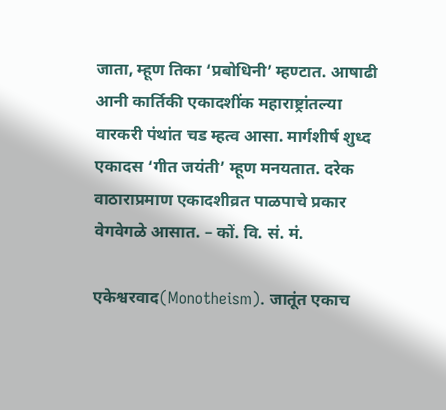जाता, म्हूण तिका ‘प्रबोधिनी’ म्हण्टात. आषाढी आनी कार्तिकी एकादशींक महाराष्ट्रांतल्या वारकरी पंथांत चड म्हत्व आसा. मार्गशीर्ष शुध्द एकादस ‘गीत जयंती’ म्हूण मनयतात. दरेक वाठाराप्रमाण एकादशीव्रत पाळपाचे प्रकार वेगवेगळे आसात. – कों. वि. सं. मं.

एकेश्वरवाद(Monotheism). जातूंत एकाच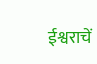ईश्वराचें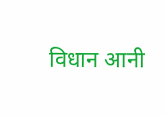विधान आनी